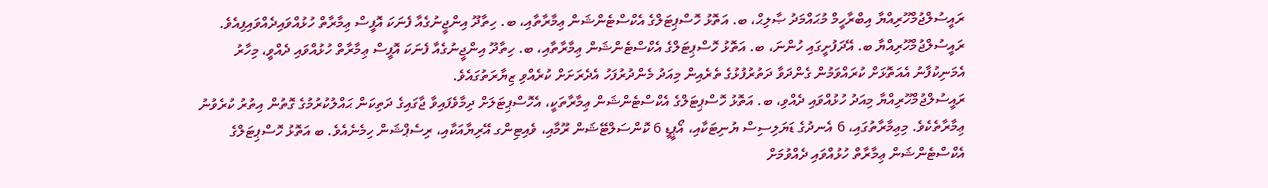ރައީސުލްޖުމްހޫރިއްޔާ އިބްރާހީމް މުޙައްމަދު ޞާލިޙް، ބ. އަތޮޅު ހޮސްޕިޓަލްގެ އެކްސްޓެންޝަން ޢިމާރާތާއި، ބ. ހިތާދޫ އިންޖީނުގެއާ ފެނަކަ އޮފީސް ޢިމާރާތް ހުޅުއްވައިދެއްވައިފިއެވެ.
ރައީސުލްޖުމްހޫރިއްޔާ ބ. އޭދަފުށީގައި ހުންނަ، ބ. އަތޮޅު ހޮސްޕިޓަލްގެ އެކްސްޓެންޝަން ޢިމާރާތާއި، ބ. ހިތާދޫ އިންޖީނުގެއާ ފެނަކަ އޮފީސް ޢިމާރާތް ހުޅުއްވައި ދެއްވީ، މިހާރު އެމަނިކުފާނު އެއަތޮޅަށް ކުރައްވަމުން ގެންދަވާ ދަތުރުފުޅުގެ ތެރެއިން މިއަދު މެންދުރުފަހު އެދެރަށަށް ކުރެއްވި ޒިޔާރަތުގައެވެ.
ރައީސުލްޖުމްހޫރިއްޔާ މިއަދު ހުޅުއްވައި ދެއްވި، ބ. އަތޮޅު ހޮސްޕިޓަލްގެ އެކްސްޓެންޝަން ޢިމާރާތަކީ، އެހޮސްޕިޓަލަށް ދިމާވެފައިވާ ޖާގައިގެ ދަތިކަން ޙައްލުކުރުމުގެ ގޮތުން އިތުރު ކުރެވުނު ޢިމާރާތެކެވެ. މިޢިމާރާތުގައި، 6 އެނދުގެ ޑަޔަލިސިސް ޔުނިޓަކާއި، އޯޕީޑީ 6 ކޮންސަލްޓޭޝަން ރޫމާއި، ވެއިޓިންގ އޭރިޔާއަކާއި، ރިސެޕްޝަން ހިމެނެއެވެ. ބ އަތޮޅު ހޮސްޕިޓަލްގެ އެކްސްޓެންޝަން ޢިމާރާތް ހުޅުއްވައި ދެއްވުމަށް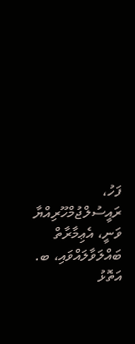ފަހު، ރައީސުލްޖުމްހޫރިއްޔާ ވަނީ، އެޢިމާރާތް ބައްލަވާލައްވައި، ބ. އަތޮޅު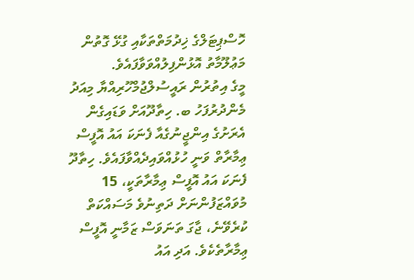ހޮސްޕިޓަލްގެ ޚިދުމަތްތަކާއި ގުޅޭ ގޮތުން މަޢުލޫމާތު އޮޅުންފިލުއްވަވާފައެވެ.
މީގެ އިތުރުން ރައީސުލްޖުމްހޫރިއްޔާ މިއަދު މެންދުރުފަހު ބ. ހިތާދޫއަށް ވަޑައިގެން އެރަށުގެ އިންޖީނުގެއާ ފެނަކަ އައު އޮފީސް ޢިމާރާތް ވަނީ ހުޅުއްވައިދެއްވާފައެވެ. ހިތާދޫ ފެނަކަ އައު އޮފީސް ޢިމާރާތަކީ، 15 މުވައްޒަފުންނަށް ދަތިނުވެ މަސައްކަތް ކުރެވޭނެ، ޖާގަ ތަނަވަސް ޒަމާނީ އޮފީސް ޢިމާރާތެކެވެ. އަދި އައު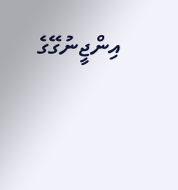އިންޖީނުގޭގެ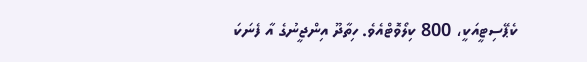ކެޕޭސިޓީއަކީ، 800 ކިލޯވޮޓްއެވެ. ހިތާދޫ އިންޖީނުގެ އާ ފެނަކަ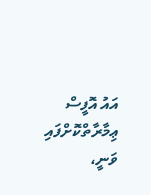އައު އޮފީސް ޢިމާރާތްކޮށްފައި ވަނީ،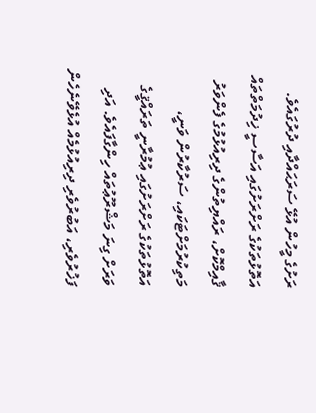ރަށުގެ މީހުން އުޅޭ ސަރަޙައްދާއި ދުރުގައެވެ.
އަތޮޅުތަކުގެ ރަށްރަށުގައި އަސާސީ ޚިދުމަތްތައް ޤާއިމްކޮށް، ރައްޔިތުންގެ ދިރިއުޅުމުގެ ފެންވަރު މަތިކުރުމަށްޓަކައި، ސަރުކާރުން ވަނީ، އަތޮޅުތަކުގެ ރަށްރަށުގައި ޢުމުރާނީ ތަރައްޤީގެ ވަރަށް ގިނަ މަޝްރޫޢުތައް ހިންގާފައެވެ. އަދި ފަޚުރުވެރި، އަބުރުވެރި ދިރިއުޅުމެއް އުޅެވޭނެހެން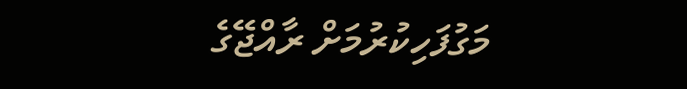މަގުފަހިކުރުމަށް ރާއްޖޭގެ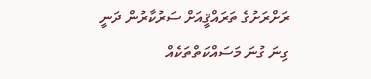ރަށްރަށުގެ ތަރައްޤީއަށް ސަރުކާރުން ދަނީ ގިނަ ގުނަ މަސައްކަތްތަކެއް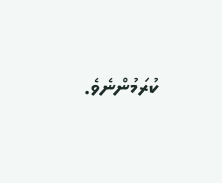ކުރަމުންނެވެ.